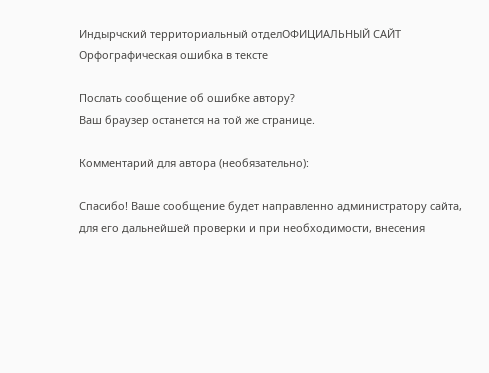Индырчский территориальный отделОФИЦИАЛЬНЫЙ САЙТ
Орфографическая ошибка в тексте

Послать сообщение об ошибке автору?
Ваш браузер останется на той же странице.

Комментарий для автора (необязательно):

Спасибо! Ваше сообщение будет направленно администратору сайта, для его дальнейшей проверки и при необходимости, внесения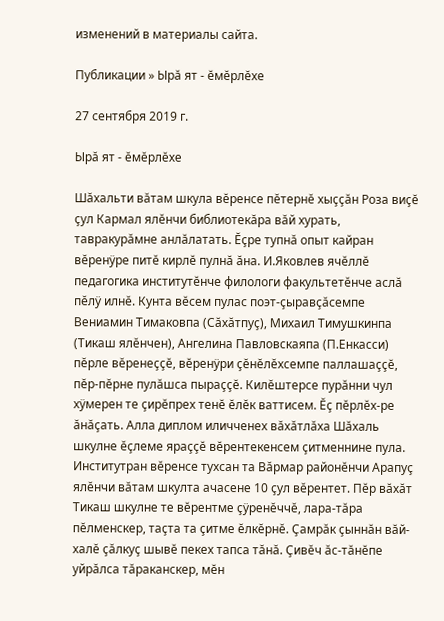изменений в материалы сайта.

Публикации » Ырă ят - ĕмĕрлĕхе

27 сентября 2019 г.

Ырă ят - ĕмĕрлĕхе

Шăхальти вăтам шкула вĕренсе пĕтернĕ хыççăн Роза виçĕ çул Кармал ялĕнчи библиотекăра вăй хурать, тавракурăмне анлăлатать. Ĕçре тупнă опыт кайран вĕренÿре питĕ кирлĕ пулнă ăна. И.Яковлев ячĕллĕ педагогика институтĕнче филологи факультетĕнче аслă пĕлÿ илнĕ. Кунта вĕсем пулас поэт-çыравçăсемпе Вениамин Тимаковпа (Сăхăтпуç), Михаил Тимушкинпа (Тикаш ялĕнчен), Ангелина Павловскаяпа (П.Енкасси) пĕрле вĕренеççĕ, вĕренÿри çĕнĕлĕхсемпе паллашаççĕ, пĕр-пĕрне пулăшса пыраççĕ. Килĕштерсе пурăнни чул хÿмерен те çирĕпрех тенĕ ĕлĕк ваттисем. Ĕç пĕрлĕх-ре ăнăçать. Алла диплом иличченех вăхăтлăха Шăхаль шкулне ĕçлеме яраççĕ вĕрентекенсем çитменнине пула. Институтран вĕренсе тухсан та Вăрмар районĕнчи Арапуç ялĕнчи вăтам шкулта ачасене 10 çул вĕрентет. Пĕр вăхăт Тикаш шкулне те вĕрентме çÿренĕччĕ, лара-тăра пĕлменскер, таçта та çитме ĕлкĕрнĕ. Çамрăк çыннăн вăй-халĕ çăлкуç шывĕ пекех тапса тăнă. Çивĕч ăс-тăнĕпе уйрăлса тăраканскер, мĕн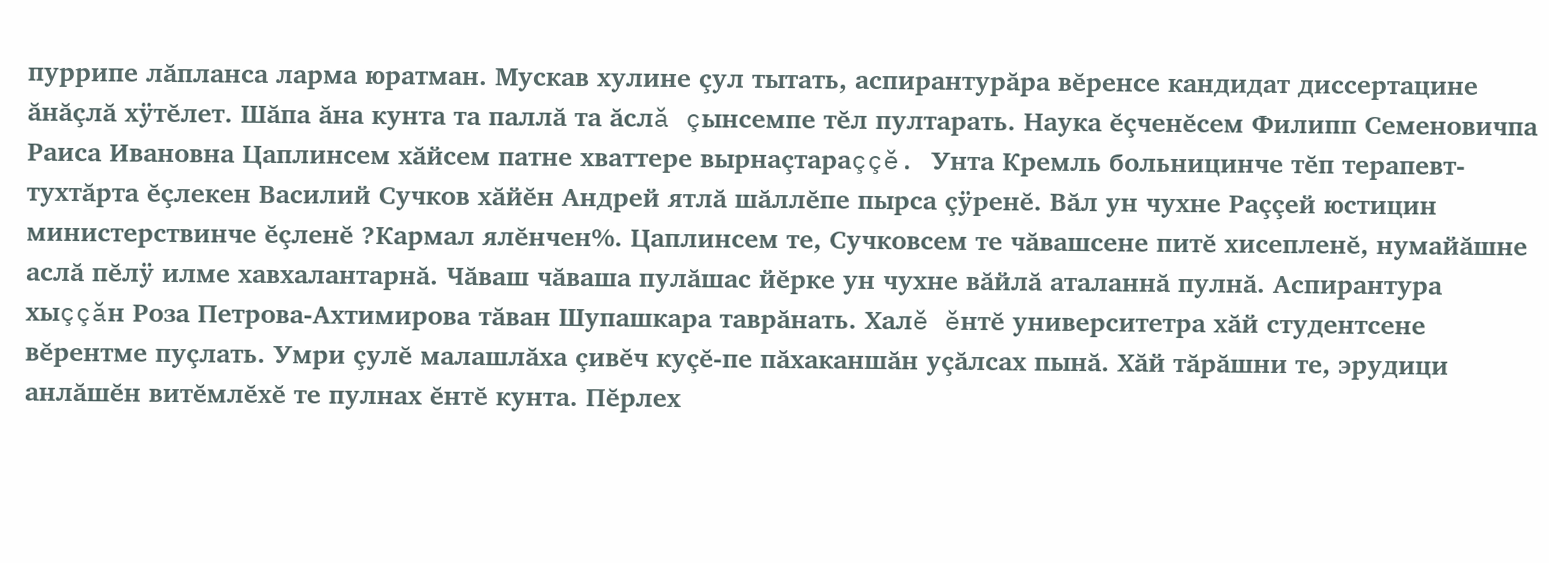пуррипе лăпланса ларма юратман. Мускав хулине çул тытать, аспирантурăра вĕренсе кандидат диссертацине ăнăçлă хÿтĕлет. Шăпа ăна кунта та паллă та ăслă çынсемпе тĕл пултарать. Наука ĕçченĕсем Филипп Семеновичпа Раиса Ивановна Цаплинсем хăйсем патне хваттере вырнаçтараççĕ. Унта Кремль больницинче тĕп терапевт-тухтăрта ĕçлекен Василий Сучков хăйĕн Андрей ятлă шăллĕпе пырса çÿренĕ. Вăл ун чухне Раççей юстицин министерствинче ĕçленĕ ?Кармал ялĕнчен%. Цаплинсем те, Сучковсем те чăвашсене питĕ хисепленĕ, нумайăшне аслă пĕлÿ илме хавхалантарнă. Чăваш чăваша пулăшас йĕрке ун чухне вăйлă аталаннă пулнă. Аспирантура хыççăн Роза Петрова-Ахтимирова тăван Шупашкара таврăнать. Халĕ ĕнтĕ университетра хăй студентсене вĕрентме пуçлать. Умри çулĕ малашлăха çивĕч куçĕ-пе пăхаканшăн уçăлсах пынă. Хăй тăрăшни те, эрудици анлăшĕн витĕмлĕхĕ те пулнах ĕнтĕ кунта. Пĕрлех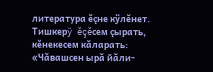литература ĕçне кÿлĕнет. Тишкерÿ ĕçĕсем çырать, кĕнекесем кăларать: «Чăвашсен ырă йăли-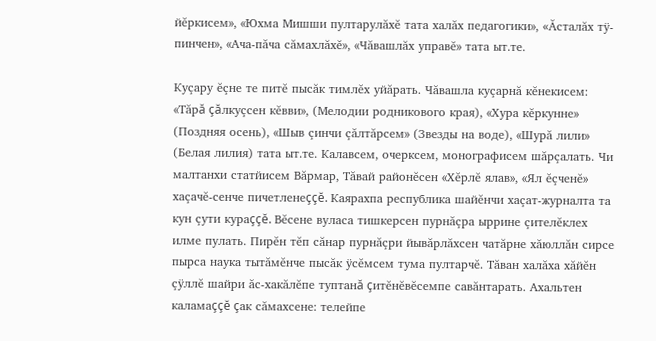йĕркисем», «Юхма Мишши пултарулăхĕ тата халăх педагогики», «Ăсталăх тÿ-пинчен», «Ача-пăча сăмахлăхĕ», «Чăвашлăх управĕ» тата ыт.те.

Куçару ĕçне те питĕ пысăк тимлĕх уйăрать. Чăвашла куçарнă кĕнекисем: «Тăрă çăлкуçсен кĕвви», (Мелодии родникового края), «Хура кĕркунне» (Поздняя осень), «Шыв çинчи çăлтăрсем» (Звезды на воде), «Шурă лили» (Белая лилия) тата ыт.те. Калавсем, очерксем, монографисем шăрçалать. Чи малтанхи статйисем Вăрмар, Тăвай районĕсен «Хĕрлĕ ялав», «Ял ĕçченĕ» хаçачĕ-сенче пичетленеççĕ. Каярахпа республика шайĕнчи хаçат-журналта та кун çути кураççĕ. Вĕсене вуласа тишкерсен пурнăçра ыррине çителĕклех илме пулать. Пирĕн тĕп сăнар пурнăçри йывăрлăхсен чатăрне хăюллăн сирсе пырса наука тытăмĕнче пысăк ÿсĕмсем тума пултарчĕ. Тăван халăха хăйĕн çÿллĕ шайри ăс-хакăлĕпе туптанă çитĕнĕвĕсемпе савăнтарать. Ахальтен каламаççĕ çак сăмахсене: телейпе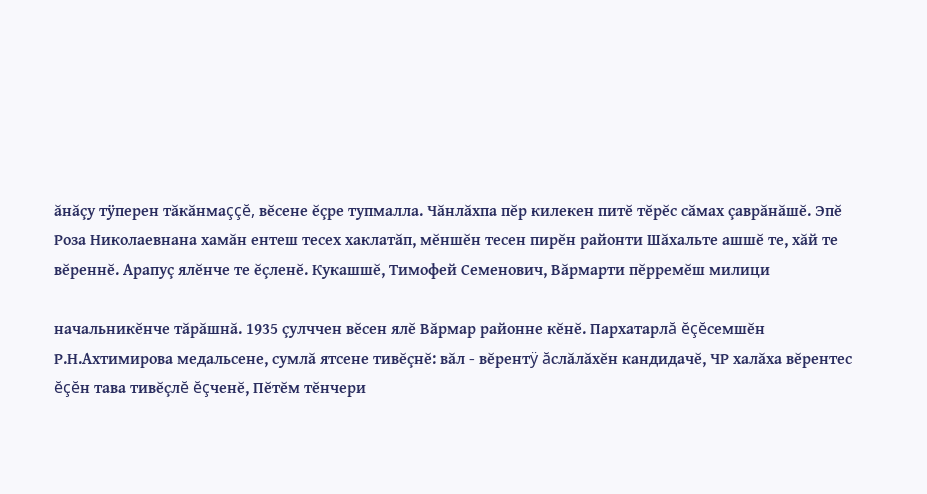ăнăçу тÿперен тăкăнмаççĕ, вĕсене ĕçре тупмалла. Чăнлăхпа пĕр килекен питĕ тĕрĕс сăмах çаврăнăшĕ. Эпĕ Роза Николаевнана хамăн ентеш тесех хаклатăп, мĕншĕн тесен пирĕн районти Шăхальте ашшĕ те, хăй те вĕреннĕ. Арапуç ялĕнче те ĕçленĕ. Кукашшĕ, Тимофей Семенович, Вăрмарти пĕрремĕш милици

начальникĕнче тăрăшнă. 1935 çулччен вĕсен ялĕ Вăрмар районне кĕнĕ. Пархатарлă ĕçĕсемшĕн Р.Н.Ахтимирова медальсене, сумлă ятсене тивĕçнĕ: вăл - вĕрентÿ ăслăлăхĕн кандидачĕ, ЧР халăха вĕрентес ĕçĕн тава тивĕçлĕ ĕçченĕ, Пĕтĕм тĕнчери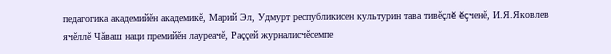педагогика академийĕн академикĕ, Марий Эл, Удмурт республикисен культурин тава тивĕçлĕ ĕçченĕ, И.Я.Яковлев ячĕллĕ Чăваш наци премийĕн лауреачĕ, Раççей журналисчĕсемпе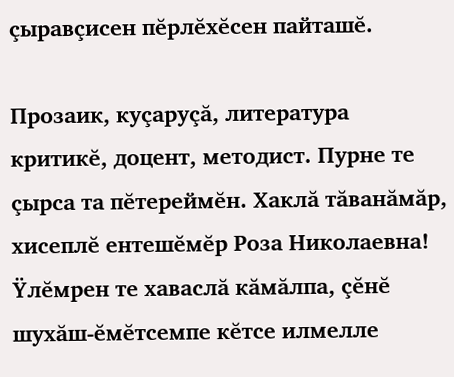çыравçисен пĕрлĕхĕсен пайташĕ.

Прозаик, куçаруçă, литература критикĕ, доцент, методист. Пурне те çырса та пĕтереймĕн. Хаклă тăванăмăр, хисеплĕ ентешĕмĕр Роза Николаевна! Ÿлĕмрен те хаваслă кăмăлпа, çĕнĕ шухăш-ĕмĕтсемпе кĕтсе илмелле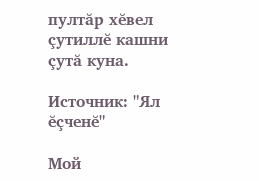пултăр хĕвел çутиллĕ кашни çутă куна.

Источник: "Ял ĕçченĕ"

Мой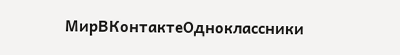МирВКонтактеОдноклассники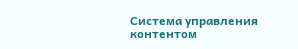Система управления контентом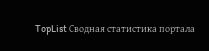TopList Сводная статистика портала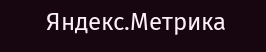Яндекс.Метрика